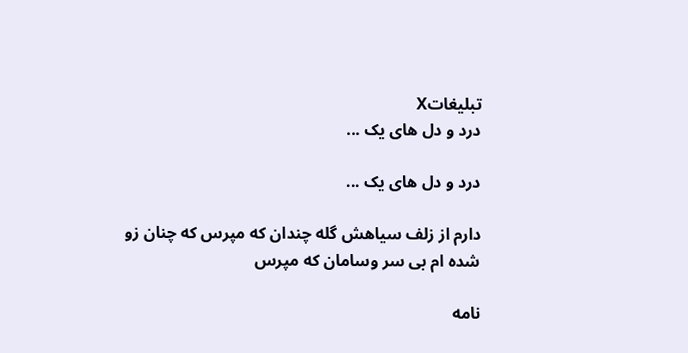تبليغاتX
درد و دل های یک ...

درد و دل های یک ...

دارم از زلف سیاهش گله چندان که مپرس که چنان زو شده ام بی سر وسامان که مپرس

نامه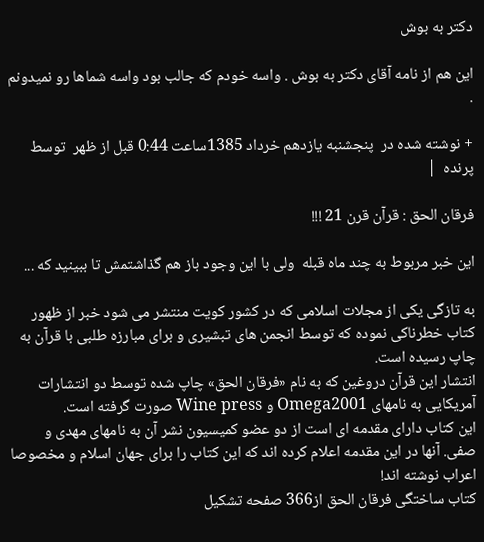دکتر به بوش

این هم از نامه آقای دکتر به بوش . واسه خودم که جالب بود واسه شماها رو نمیدونم .

+ نوشته شده در  پنجشنبه یازدهم خرداد 1385ساعت 0:44 قبل از ظهر  توسط پرنده  |

فرقان الحق : قرآن قرن 21 !!!

این خبر مربوط به چند ماه قبله  ولی با این وجود باز هم گذاشتمش تا ببینید که ...

به تازگی یکی از مجلات اسلامی که در کشور کویت منتشر می شود خبر از ظهور کتاب خطرناکی نموده که توسط انجمن های تبشیری و برای مبارزه طلبی با قرآن به چاپ رسیده است.
انتشار این قرآن دروغین که به نام «فرقان الحق» چاپ شده توسط دو انتشارات آمریکایی به نامهای Omega2001 و Wine press صورت گرفته است.
این کتاب دارای مقدمه ای است از دو عضو کمیسیون نشر آن به نامهای مهدی و صفی. آنها در این مقدمه اعلام کرده اند که این کتاب را برای جهان اسلام و مخصوصا اعراب نوشته اند!
کتاب ساختگی فرقان الحق از366 صفحه تشکیل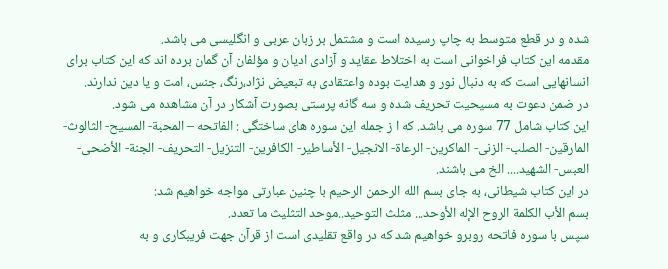شده و در قطع متوسط به چاپ رسیده است و مشتمل بر زبان عربی و انگلیسی می باشد.
مقدمه این کتاب فراخوانی است به اختلاط عقاید و آزادی ادیان و مؤلفان آن گمان برده اند که این کتاب برای انسانهایی است که به دنبال نور و هدایت بوده واعتقادی به تبعیض نژاد،رنگ، جنس، امت و یا دین ندارند.
در ضمن دعوت به مسیحیت تحریف شده و سه گانه پرستی بصورت آشکار در آن مشاهده می شود.
این کتاب شامل 77 سوره می باشد. که ا ز جمله این سوره های ساختگی : الفاتحه – المحبة- المسیح- الثالوث- المارقین- الصلب- الزنی- الماکرین- الرعاة- الانجیل- الأساطیر- الکافرین- التنزیل- التحریف- الجنة- الأضحی- العبس- الشهید.... الخ می باشند.
در این کتاب شیطانی، به جای بسم الله الرحمن الرحیم با چنین عبارتی مواجه خواهیم شد:
بسم الأب الکلمة الروح الإله الأوحد... مثلث التوحید..موحد التثلیث ما تعدد.
سپس با سوره فاتحه روبرو خواهیم شد که در واقع تقلیدی است از قرآن جهت فریبکاری و به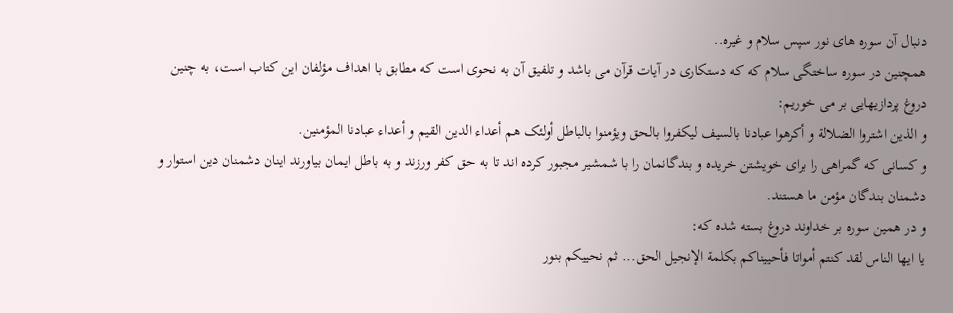دنبال آن سوره های نور سپس سلام و غیره..
همچنین در سوره ساختگی سلام که که دستکاری در آیات قرآن می باشد و تلفیق آن به نحوی است که مطابق با اهداف مؤلفان این کتاب است، به چنین دروغ پردازیهایی بر می خوریم:
و الذین اشتروا الضلالة و أکرهوا عبادنا بالسیف لیکفروا بالحق ویؤمنوا بالباطل أولئک هم أعداء الدین القیم و أعداء عبادنا المؤمنین.
و کسانی که گمراهی را برای خویشتن خریده و بندگانمان را با شمشیر مجبور کرده اند تا به حق کفر ورزند و به باطل ایمان بیاورند اینان دشمنان دین استوار و دشمنان بندگان مؤمن ما هستند.
و در همین سوره بر خداوند دروغ بسته شده که:
یا ایها الناس لقد کنتم أمواتا فأحییناکم بکلمة الإنجیل الحق... ثم نحییکم بنور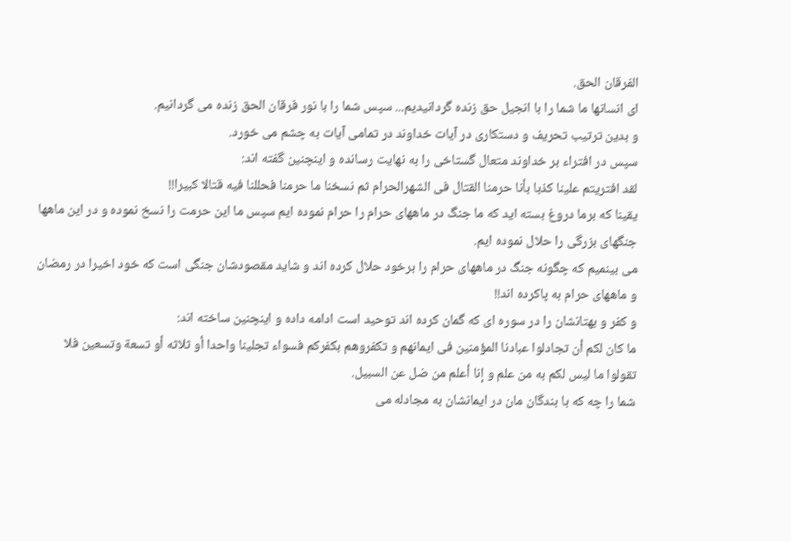الفرقان الحق.
ای انسانها ما شما را با انجیل حق زنده گردانیدیم... سپس شما را با نور فرقان الحق زنده می گردانیم.
و بدین ترتیب تحریف و دستکاری در آیات خداوند در تمامی آیات به چشم می خورد.
سپس در افتراء بر خداوند متعال گستاخی را به نهایت رسانده و اینچنین گفته اند:
لقد افتریتم علینا کذبا بأنا حرمنا القتال فی الشهرالحرام ثم نسخنا ما حرمنا فحللنا فیه قتالا کبیرا!!
یقینا که برما دروغ بسته اید که ما جنگ در ماههای حرام را حرام نموده ایم سپس ما این حرمت را نسخ نموده و در این ماهها جنگهای بزرگی را حلال نموده ایم.
می بینمیم که چگونه جنگ در ماههای حرام را برخود حلال کرده اند و شاید مقصودشان جنگی است که خود اخیرا در رمضان و ماههای حرام به پاکرده اند!!
و کفر و بهتانشان را در سوره ای که گمان کرده اند توحید است ادامه داده و اینچنین ساخته اند:
ما کان لکم أن تجادلوا عبادنا المؤمنین فی ایمانهم و تکفروهم بکفرکم فسواء تجلینا واحدا أو ثلاثه أو تسعة وتسعین فلا تقولوا ما لیس لکم به من علم و إنا أعلم من ضل عن السبیل.
شما را چه که با بندگان مان در ایمانشان به مجادله می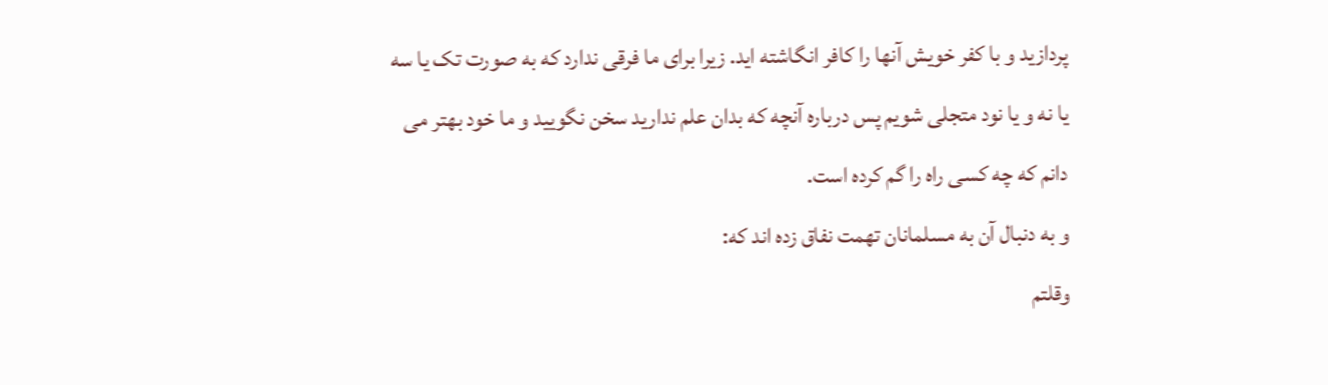پردازید و با کفر خویش آنها را کافر انگاشته اید. زیرا برای ما فرقی ندارد که به صورت تک یا سه یا نه و یا نود متجلی شویم پس درباره آنچه که بدان علم ندارید سخن نگویید و ما خود بهتر می دانم که چه کسی راه را گم کرده است.
و به دنبال آن به مسلمانان تهمت نفاق زده اند که:
وقلتم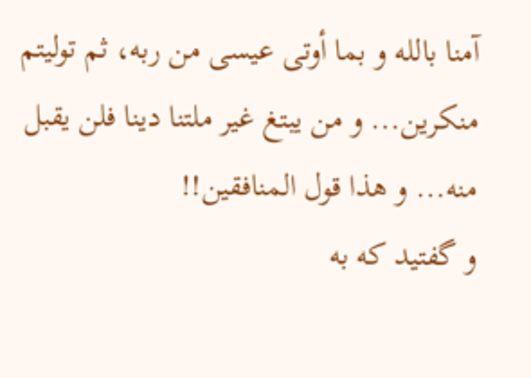آمنا بالله و بما أوتی عیسی من ربه، ثم تولیتم منکرین... و من یبتغ غیر ملتنا دینا فلن یقبل منه... و هذا قول المنافقین!!
و گفتید که به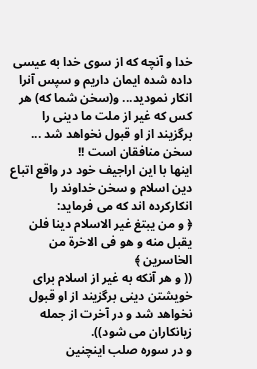خدا و آنچه که از سوی خدا به عیسی داده شده ایمان داریم و سپس آنرا انکار نمودید... و(سخن شما که) هر کس که غیر از ملت ما دینی را برگزیند از او قبول نخواهد شد ... سخن منافقان است !!
اینها با این اراجیف خود در واقع اتباع دین اسلام و سخن خداوند را انکارکرده اند که می فرماید:
﴿ و من یبتغ غیر الاسلام دینا فلن یقبل منه و هو فى الاخرة من الخاسرین ﴾
(( و هر آنکه به غیر از اسلام برای خویشتن دینی برگزیند از او قبول نخواهد شد و در آخرت از جمله زیانکاران می شود)).
و در سوره صلب اینچنین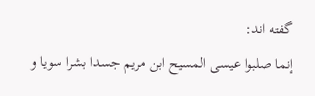گفته اند:
إنما صلبوا عیسی المسیح ابن مریم جسدا بشرا سویا و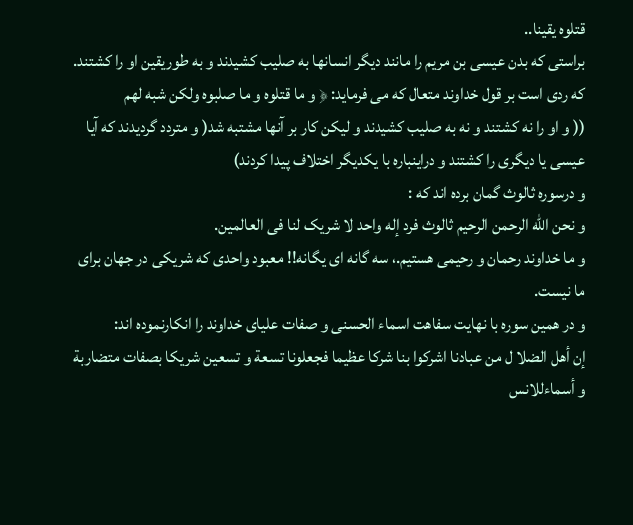قتلوه یقینا..
براستی که بدن عیسی بن مریم را مانند دیگر انسانها به صلیب کشیدند و به طوریقین او را کشتند.
که ردی است بر قول خداوند متعال که می فرماید: ﴿ و ما قتلوه و ما صلبوه ولکن شبه لهم
(( و او را نه کشتند و نه به صلیب کشیدند و لیکن کار بر آنها مشتبه شد( و متردد گردیدند که آیا عیسی یا دیگری را کشتند و دراینباره با یکدیگر اختلاف پیدا کردند)
و درسوره ثالوث گمان برده اند که :
و نحن الله الرحمن الرحیم ثالوث فرد إله واحد لا شریک لنا فی العالمین.
و ما خداوند رحمان و رحیمی هستیم.، سه گانه ای یگانه!! معبود واحدی که شریکی در جهان برای ما نیست.
و در همین سوره با نهایت سفاهت اسماء الحسنی و صفات علیای خداوند را انکارنموده اند:
إن أهل الضلا ل من عبادنا اشرکوا بنا شرکا عظیما فجعلونا تسعة و تسعین شریکا بصفات متضاربة و أسماء‌للانس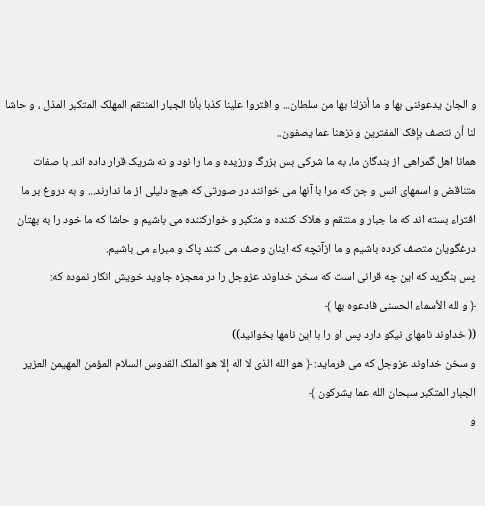و الجان یدعوننی بها و ما أنزلنا بها من سلطان... و افتروا علینا کذبا بأنا الجبار المنتقم المهلک المتکبر المذل ، و حاشا لنا أن نتصف بإفک المفترین و نزهنا عما یصفون..
همانا اهل گمراهی از بندگان ما، به ما شرکی بس بزرگ ورزیده و ما را نود و نه شریک قرار داده اند. با صفات متناقض و اسمهای انس و جن که مرا با آنها می خوانند در صورتی که هیچ دلیلی از ما ندارند... و به دروغ بر ما افتراء بسته اند که ما جبار و منتقم و هلاک کننده و متکبر و خوارکننده می باشیم و حاشا که ما خود را به بهتان درغگویان متصف کرده باشیم و ما ازآنچه که اینان وصف می کنند پاک و مبراء می باشیم.
پس بنگرید که این چه قرانی است که سخن خداوند عزوجل را در معجزه جاوید خویش انکار نموده که:
﴿ و لله الأسماء الحسنی فادعوه بها ﴾
(( خداوند نامهای نیکو دارد پس او را با این نامها بخوانید))
و سخن خداوند عزوجل که می فرماید: ﴿ هو الله الذی لا اله إلا هو الملک القدوس السلام المؤمن المهیمن العزیر الجبار المتکبر سبحان الله عما یشرکون ﴾
و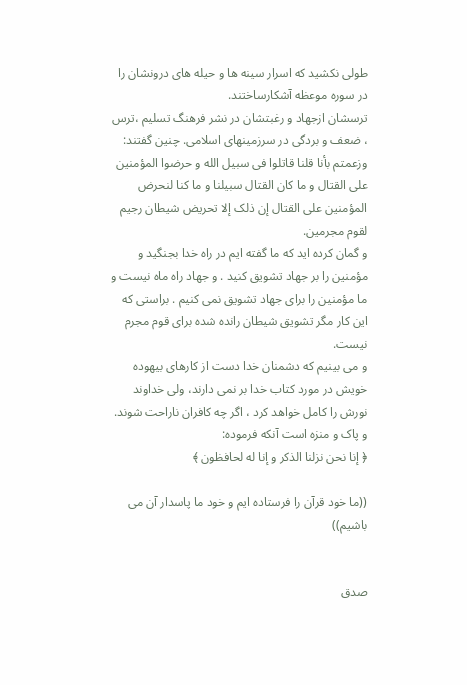طولی نکشید که اسرار سینه ها و حیله های درونشان را در سوره موعظه آشکارساختند.
ترسشان ازجهاد و رغبتشان در نشر فرهنگ تسلیم ،‌ترس ،‌ ضعف و بردگی در سرزمینهای اسلامی. چنین گفتند:
وزعمتم بأنا قلنا قاتلوا فی سبیل الله و حرضوا المؤمنین علی القتال و ما کان القتال سبیلنا و ما کنا لنحرض المؤمنین علی القتال إن ذلک إلا تحریض شیطان رجیم لقوم مجرمین.
و گمان کرده اید که ما گفته ایم در راه خدا بجنگید و مؤمنین را بر جهاد تشویق کنید . و جهاد راه ماه نیست و ما مؤمنین را برای جهاد تشویق نمی کنیم . براستی که این کار مگر تشویق شیطان رانده شده برای قوم مجرم نیست.
و می بینیم که دشمنان خدا دست از کارهای بیهوده خویش در مورد کتاب خدا بر نمی دارند، ولی خداوند نورش را کامل خواهد کرد ، اگر چه کافران ناراحت شوند.
و پاک و منزه است آنکه فرموده:
﴿ إنا نحن نزلنا الذکر و إنا له لحافظون ﴾

((ما خود قرآن را فرستاده ایم و خود ما پاسدار آن می باشیم))


صدق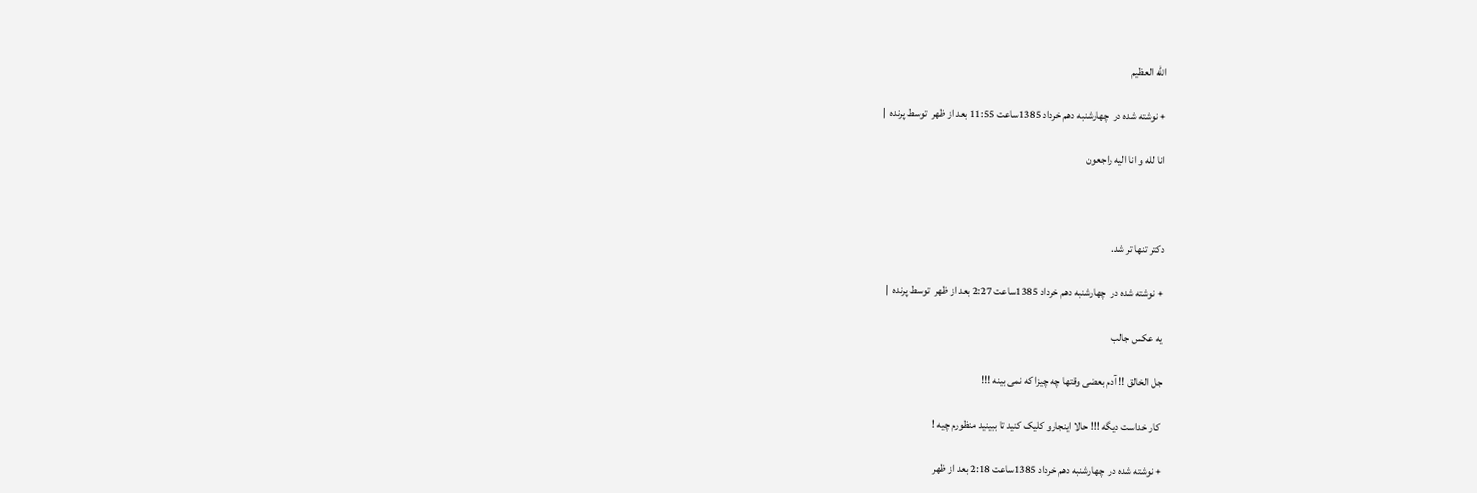الله العظیم

+ نوشته شده در  چهارشنبه دهم خرداد 1385ساعت 11:55 بعد از ظهر  توسط پرنده  |

انا لله و انا الیه راجعون



دکتر تنها تر شد.

+ نوشته شده در  چهارشنبه دهم خرداد 1385ساعت 2:27 بعد از ظهر  توسط پرنده  |

یه عکس جالب

جل الخالق !! آدم بعضی وقتها چه چیزا که نمی بینه !!!

 کار خداست دیگه !!! حالا اینجارو کلیک کنید تا ببینید منظورم چیه !

+ نوشته شده در  چهارشنبه دهم خرداد 1385ساعت 2:18 بعد از ظهر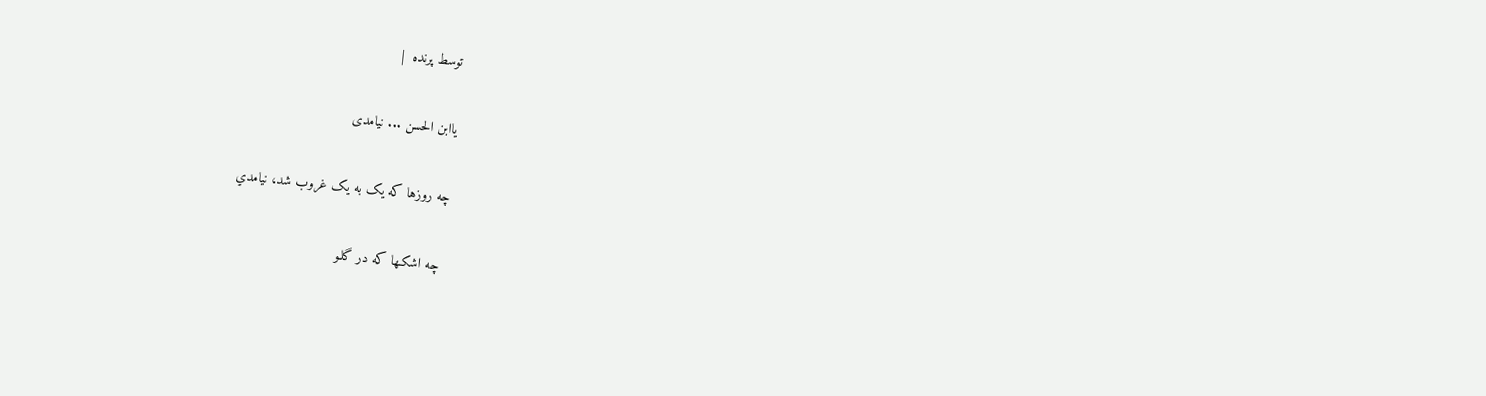توسط پرنده  |

یاابن الحسن ... نیامدی

چه روزها که يک به يک غروب شد، نيامدي

 چه اشکـها که در گلـو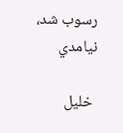رسوب شد، نيامدي

 خليل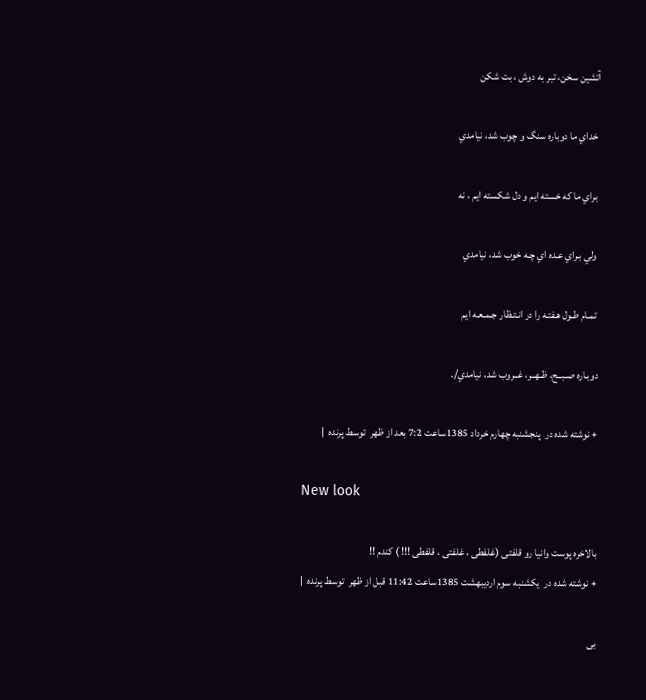آتشين سخن، تبر به دوش ، بت شکن

 خداي ما دوباره سنگ و چوب شد، نيامدي

 براي ما که خسته ايم و دل شکسته ايم ، نه

 ولي بـراي عـده اي چـه خوب شد، نيامدي

 تمـام طـول هـفتـه را در انـتـظار جـمـعـه ايم

دوبـاره صـبــح، ظـهــر، غــروب شد، نيامدي/.

+ نوشته شده در  پنجشنبه چهارم خرداد 1385ساعت 7:2 بعد از ظهر  توسط پرنده  |

New look

بالاخره پوست وانیا رو قلفتی (غلفطی ، غلفتی ، قلفطی !!! ) کندم !!
+ نوشته شده در  یکشنبه سوم اردیبهشت 1385ساعت 11:42 قبل از ظهر  توسط پرنده  |

بی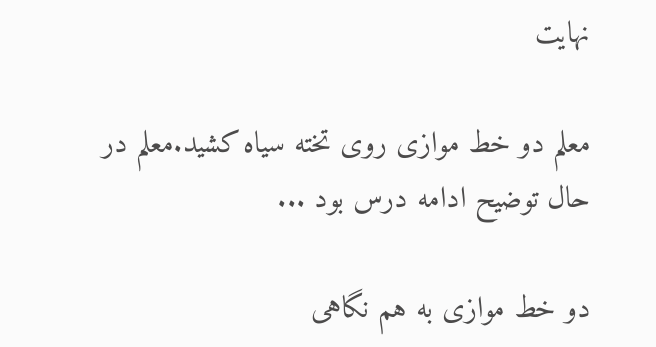نهایت

معلم دو خط موازی روی تخته سیاه کشید.معلم در حال توضیح ادامه درس بود ...

دو خط موازی به هم نگاهی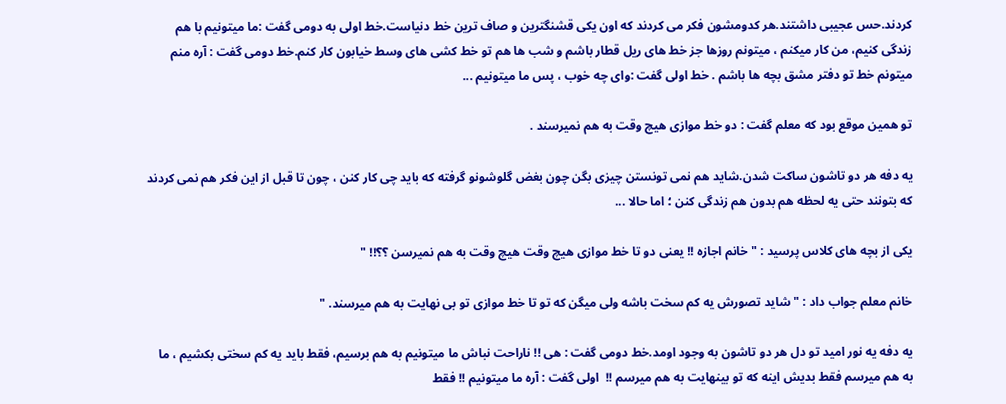کردند.حس عجیبی داشتند.هر کدومشون فکر می کردند که اون یکی قشنگترین و صاف ترین خط دنیاست.خط اولی به دومی گفت :ما میتونیم با هم زندگی کنیم، من کار میکنم ، میتونم روزها جز خط های ریل قطار باشم و شب ها هم تو خط کشی های وسط خیابون کار کنم.خط دومی گفت : آره منم میتونم خط تو دفتر مشق بچه ها باشم . خط اولی گفت :وای چه خوب ، پس ما میتونیم ...

تو همین موقع بود که معلم گفت : دو خط موازی هیچ وقت به هم نمیرسند .

یه دفه هر دو تاشون ساکت شدن.شاید هم نمی تونستن چیزی بگن چون بغض گلوشونو گرفته که باید چی کار کنن ، چون تا قبل از این فکر هم نمی کردند که بتونند حتی یه لحظه هم بدون هم زندگی کنن ؛ اما حالا ...

یکی از بچه های کلاس پرسید : " خانم اجازه !! یعنی دو تا خط موازی هیچ وقت هیچ وقت به هم نمیرسن ؟؟!! "

خانم معلم جواب داد : " شاید تصورش یه کم سخت باشه ولی میگن که تو تا خط موازی تو بی نهایت به هم میرسند. "

یه دفه یه نور امید تو دل هر دو تاشون به وجود اومد.خط دومی گفت : هی !! ناراحت نباش ما میتونیم به هم برسیم، فقط باید یه کم سختی بکشیم ، ما به هم میرسم فقط بدیش اینه که تو بینهایت به هم میرسم !!  اولی گفت : آره ما میتونیم !! فقط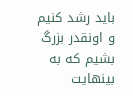باید رشد کنیم و اونقدر بزرگ بشیم که به بینهایت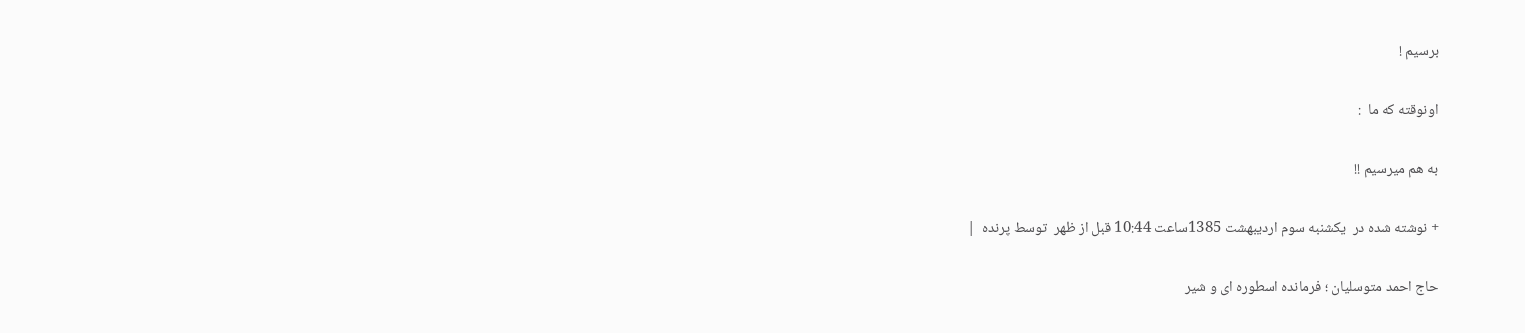برسیم !

اونوقته که ما  :

به هم میرسیم !!

+ نوشته شده در  یکشنبه سوم اردیبهشت 1385ساعت 10:44 قبل از ظهر  توسط پرنده  |

حاج احمد متوسلیان ؛ فرمانده اسطوره ای و شیر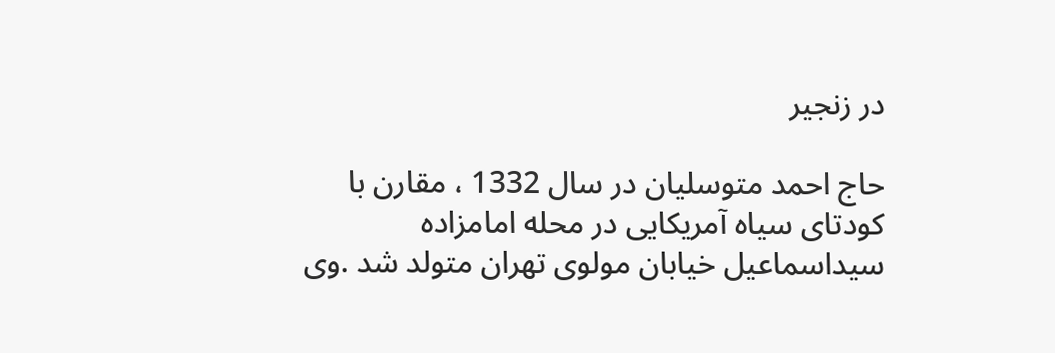در زنجیر

حاج احمد متوسلیان در سال 1332 ، مقارن با كودتای سیاه آمریكایی در محله امامزاده سیداسماعیل خیابان مولوی تهران متولد شد .وی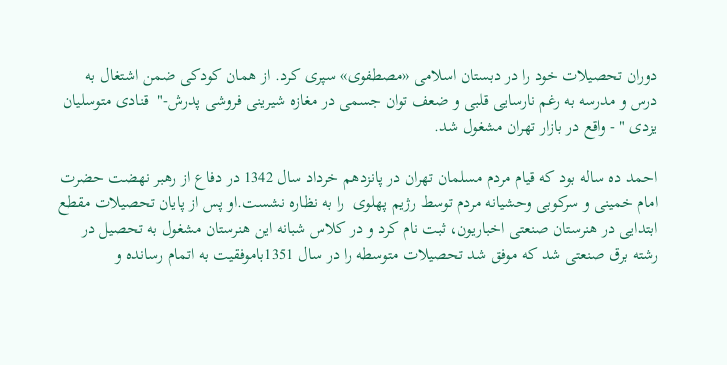دوران تحصیلات خود را در دبستان اسلامی «مصطفوی» سپری كرد. از همان كودكی ضمن اشتغال به درس و مدرسه به رغم نارسایی قلبی و ضعف توان جسمی در مغازه شیرینی ‌فروشی پدرش-"  قنادی متوسلیان یزدی " - واقع در بازار تهران مشغول شد.

احمد ده ساله بود كه قیام مردم مسلمان تهران در پانزدهم خرداد سال 1342 در دفاع از رهبر نهضت حضرت امام خمینی و سركوبی وحشیانه مردم توسط رژیم پهلوی  را به نظاره نشست.او پس از پایان تحصیلات مقطع ابتدایی در هنرستان صنعتی اخباریون، ثبت ‌نام كرد و در كلاس شبانه این هنرستان مشغول به تحصیل در رشته برق صنعتی شد كه موفق شد تحصیلات متوسطه را در سال 1351باموفقیت به اتمام رسانده و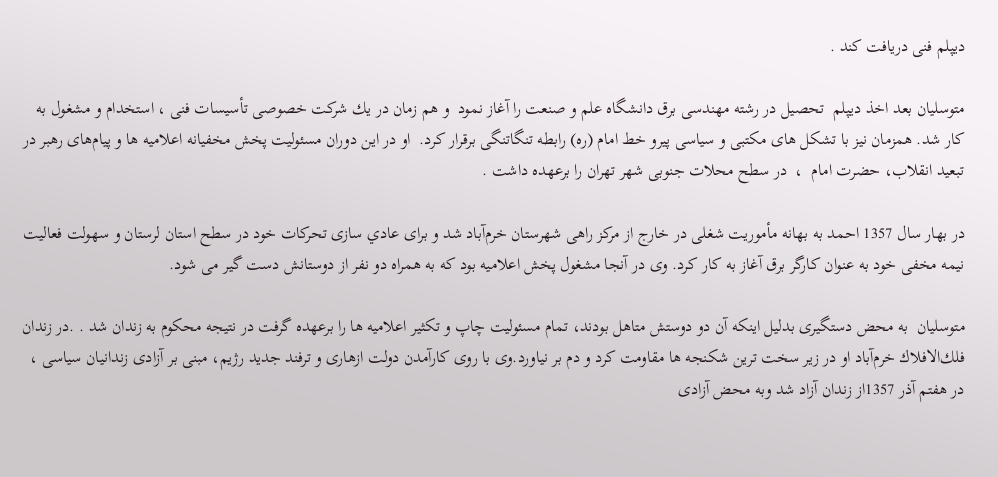دیپلم فنی دریافت كند .

متوسلیان بعد اخذ دیپلم  تحصیل در رشته مهندسی برق دانشگاه علم و صنعت را آغاز نمود  و هم زمان در یك شركت خصوصی تأسیسات فنی ، استخدام و مشغول به كار شد. همزمان نیز با تشكل‌ های مكتبی و سیاسی پیرو خط امام (ره) رابطه تنگاتنگی برقرار كرد.  او در این دوران مسئولیت پخش مخفیانه اعلامیه‌ ها و پیام‌های رهبر در تبعید انقلاب، حضرت امام  ،  در سطح محلات جنوبی شهر تهران را برعهده داشت .

در بهار سال 1357 احمد به بهانه مأموریت شغلی در خارج از مركز راهی شهرستان خرم‌آباد شد و برای عادي‌ سازی تحركات خود در سطح استان لرستان و سهولت فعالیت‌ نیمه مخفی خود به عنوان كارگر برق آغاز به كار كرد. وی در آنجا مشغول پخش اعلامیه بود كه به همراه دو نفر از دوستانش دست گیر می شود.

متوسلیان  به محض دستگیری بدلیل اینكه آن دو دوستش متاهل بودند، تمام مسئولیت چاپ و تكثیر اعلامیه ها را برعهده گرفت در نتیجه محكوم به زندان شد . .در زندان فلك‌الافلاك خرم‌آباد او در زیر سخت ‌ترین شكنجه‌ ها مقاومت كرد و دم بر نیاورد.وی با روی كارآمدن دولت ازهاری و ترفند جدید رژیم، مبنی بر آزادی زندانیان سیاسی ، در هفتم آذر 1357از زندان آزاد شد وبه محض آزادی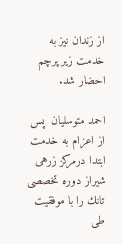از زندان نیز به خدمت زیر پرچم احضار شد.

احمد متوسلیان  پس از اعزام به خدمت ابتدا درمركز زرهی شیراز دوره تخصصی تانك را با موفقیت طی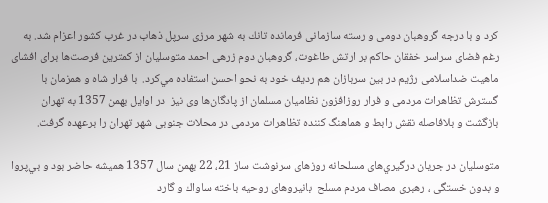كرد و با درجه گروهبان دومی و رسته سازمانی فرمانده تانك به شهر مرزی سرپل ذهاب در غرب كشور اعزام شد. به رغم فضای سراسر خفقان حاكم بر ارتش طاغوت، گروهبان دوم زرهی احمد متوسلیان از كمترین فرصت‌ها برای افشای ماهیت ضداسلامی رژیم در بین سربازان هم ردیف خود به نحو احسن استفاده مي‌كرد.  با فرار شاه و همزمان با گسترش تظاهرات مردمی و فرار روزافزون نظامیان مسلمان از پادگان‌ها وی نیز  در اوایل بهمن 1357 به تهران بازگشت و بلافاصله نقش رابط و هماهنگ كننده تظاهرات مردمی در محلات جنوبی شهر تهران را برعهده گرفت.

متوسلیان در جریان درگیري‌های مسلحانه روزهای سرنوشت ساز 21، 22 بهمن سال 1357 همیشه حاضر بود و بي‌پروا و بدون خستگی ، رهبری مصاف مردم مسلح  بانیروهای روحیه باخته ساواك و گارد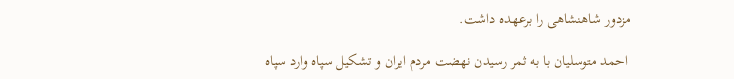مزدور شاهنشاهی را برعهده داشت.

 احمد متوسلیان با به ثمر رسیدن نهضت مردم ایران و تشكیل سپاه وارد سپاه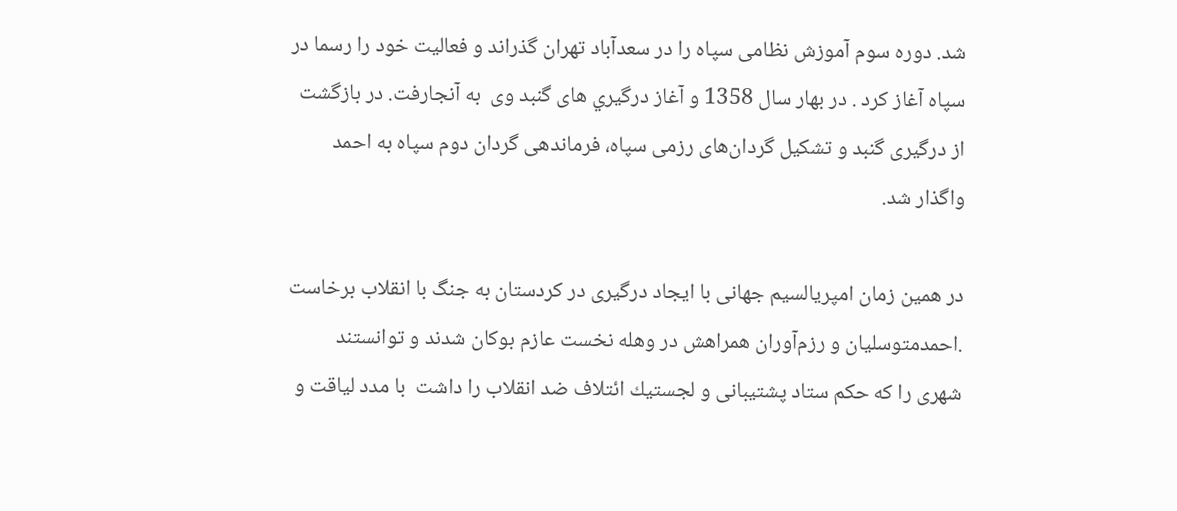شد. دوره سوم آموزش نظامی سپاه را در سعدآباد تهران گذراند و فعالیت خود را رسما در سپاه آغاز كرد . در بهار سال 1358 و آغاز درگیري‌ های گنبد وی  به آنجارفت. در بازگشت از درگیری گنبد و تشكیل گردان‌های رزمی سپاه، فرماندهی گردان دوم سپاه به احمد واگذار شد.

در همین زمان امپریالسیم جهانی با ایجاد درگیری در كردستان به جنگ با انقلاب برخاست .احمدمتوسلیان و رزم‌آوران همراهش در وهله نخست عازم بوكان شدند و توانستند  شهری را كه حكم ستاد پشتیبانی و لجستیك ائتلاف ضد انقلاب را داشت  با مدد لیاقت و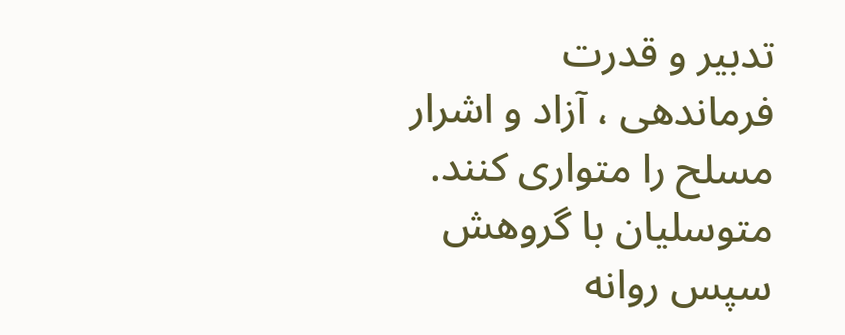تدبیر و قدرت فرماندهی ، آزاد و اشرار مسلح را متواری كنند. متوسلیان با گروهش سپس روانه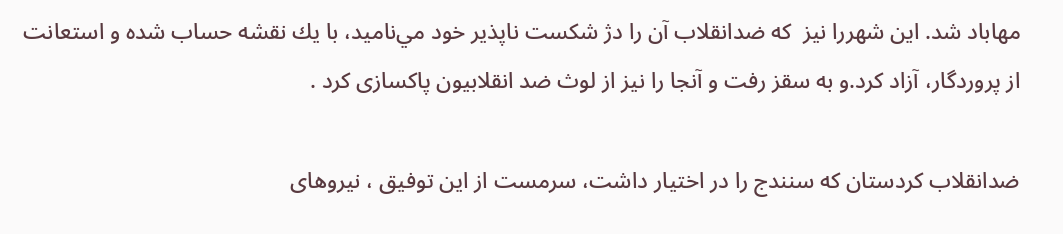مهاباد شد. این شهررا نیز  كه ضدانقلاب آن را دژ شكست‌ ناپذیر خود مي‌نامید، با یك نقشه حساب شده و استعانت از پروردگار، آزاد كرد.و به سقز رفت و آنجا را نیز از لوث ضد انقلابیون پاكسازی كرد .

ضدانقلاب كردستان كه سنندج را در اختیار داشت، سرمست از این توفیق ، نیروهای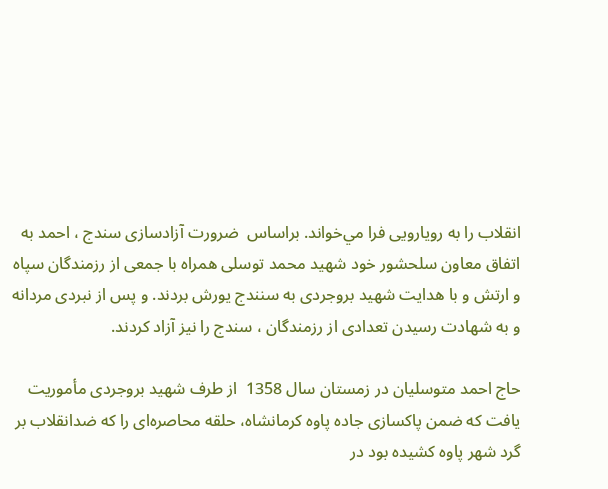انقلاب را به رویارویی فرا مي‌خواند. براساس  ضرورت آزادسازی سندج ، احمد به اتفاق معاون سلحشور خود شهید محمد توسلی همراه با جمعی از رزمندگان سپاه و ارتش و با هدایت شهید بروجردی به سنندج یورش بردند. و پس از نبردی مردانه و به شهادت رسیدن تعدادی از رزمندگان ، سندج را نیز آزاد كردند.

حاج احمد متوسلیان در زمستان سال 1358  از طرف شهید بروجردی مأموریت یافت كه ضمن پاكسازی جاده پاوه كرمانشاه، حلقه محاصره‌ای را كه ضدانقلاب بر گرد شهر پاوه كشیده بود در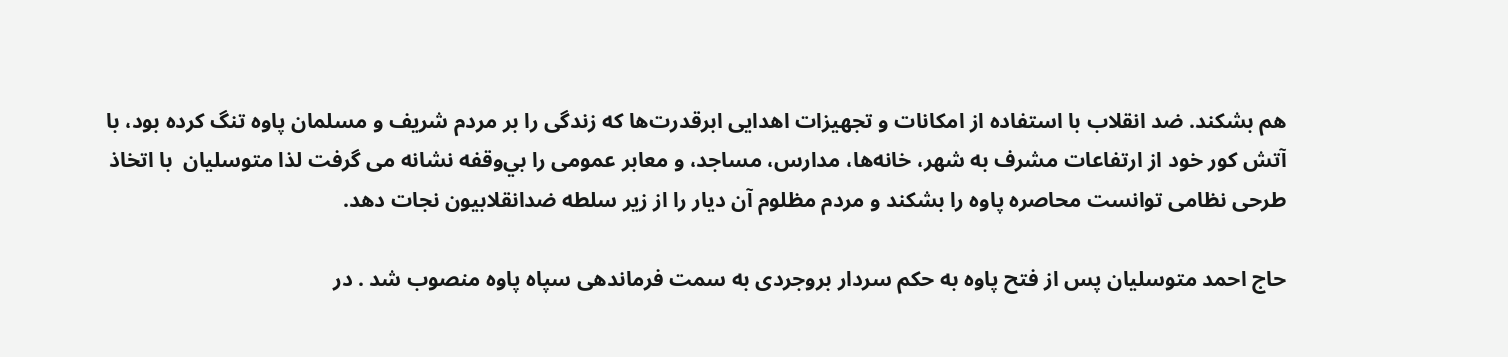هم بشكند. ضد انقلاب با استفاده از امكانات و تجهیزات اهدایی ابرقدرت‌ها كه زندگی را بر مردم شریف و مسلمان پاوه تنگ كرده بود، با آتش كور خود از ارتفاعات مشرف به شهر، خانه‌ها، مدارس، مساجد، و معابر عمومی را بي‌وقفه نشانه می گرفت لذا متوسلیان  با اتخاذ طرحی نظامی توانست محاصره پاوه را بشكند و مردم مظلوم آن دیار را از زیر سلطه ضدانقلابیون نجات دهد.

حاج احمد متوسلیان پس از فتح پاوه به حكم سردار بروجردی به سمت فرماندهی سپاه پاوه منصوب شد . در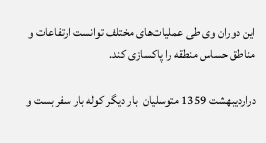این دوران وی طی عملیات‌های مختلف توانست ارتفاعات و مناطق حساس منطقه را پاكسازی كند.

دراردیبهشت‌ 1359 متوسلیان  بار دیگر كوله ‌بار سفر بست و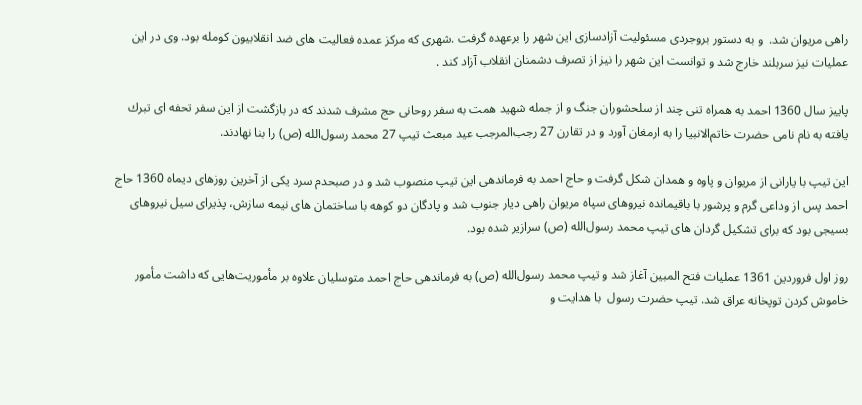راهی مریوان شد.  و به دستور بروجردی مسئولیت آزادسازی این شهر را برعهده گرفت .شهری كه مركز عمده فعالیت های ضد انقلابیون كومله بود. وی در این عملیات نیز سربلند خارج شد و توانست این شهر را نیز از تصرف دشمنان انقلاب آزاد كند .

پاییز سال 1360 احمد به همراه تنی چند از سلحشوران جنگ و از جمله شهید همت به سفر روحانی حج مشرف شدند كه در بازگشت از این سفر تحفه ‌ای تبرك یافته به نام نامی حضرت خاتم‌الانبیا را به ارمغان آورد و در تقارن 27 رجب‌المرجب عید مبعث تیپ 27 محمد رسول‌الله (ص) را بنا نهادند.

این تیپ با یارانی از مریوان و پاوه و همدان شكل گرفت و حاج احمد به فرماندهی این تیپ منصوب شد و در صبحدم سرد یكی از آخرین روزهای دیماه 1360 حاج احمد پس از وداعی گرم و پرشور با باقیمانده نیروهای سپاه مریوان راهی دیار جنوب شد و پادگان دو كوهه با ساختمان های نیمه ‌سازش، پذیرای سیل نیروهای بسیجی بود كه برای تشكیل گردان‌ های تیپ محمد رسول‌الله (ص) سرازیر شده بود.

روز اول فروردین 1361 عملیات فتح‌ المبین آغاز شد و تیپ محمد رسول‌الله (ص) به فرماندهی حاج احمد متوسلیان علاوه بر مأموریت‌هایی كه داشت مأمور خاموش كردن توپخانه عراق شد. تیپ حضرت رسول  با هدایت و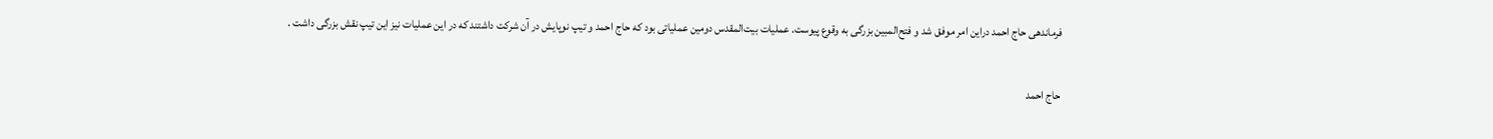فرماندهی حاج احمد دراین امر موفق شد و فتح‌المبین بزرگی به وقوع پیوست. عملیات بیت‌المقدس دومین عملیاتی بود كه حاج احمد و تیپ نوپایش در آن شركت داشتند كه در این عملیات نیز این تیپ نقش بزرگی داشت .

حاج احمد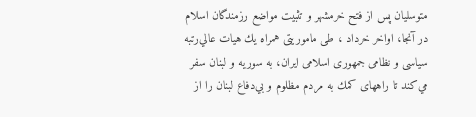متوسلیان پس از فتح خرمشهر و تثبیت مواضع رزمندگان اسلام در آنجا، اواخر خرداد ، طی ماموریتی همراه یك هیات عالي‌رتبه سیاسی و نظامی جمهوری اسلامی ایران‌، به سوریه و لبنان سفر مي‌كند تا راههای كمك به مردم مظلوم و بي‌دفاع لبنان را از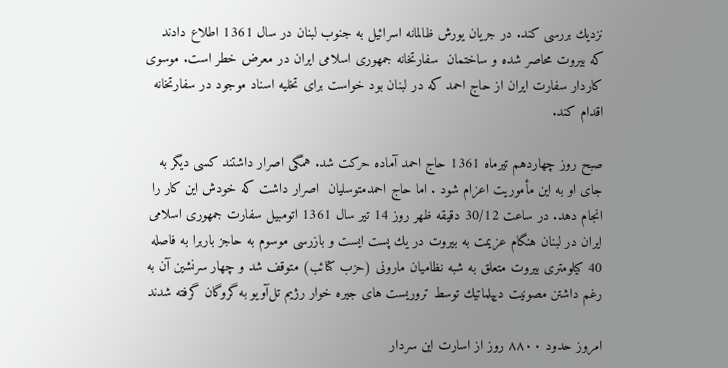نزدیك بررسی كند‌. در جریان یورش ظالمانه اسرائیل به جنوب لبنان در سال 1361 اطلاع دادند كه بیروت محاصر شده و ساختمان  سفارتخانه جمهوری اسلامی ایران در معرض خطر است. موسوی كاردار سفارت ایران از حاج احمد كه در لبنان بود خواست برای تخلیه اسناد موجود در سفارتخانه اقدام كند.

صبح روز چهاردهم تیرماه 1361 حاج احمد آماده حركت شد. همگی اصرار داشتند كسی دیگر به جای او به این مأموریت اعزام شود . اما حاج احمدمتوسلیان  اصرار داشت كه خودش این كار را انجام دهد. در ساعت 30/12 دقیقه ظهر روز 14 تیر سال 1361 اتومبیل سفارت جمهوری اسلامی ایران در لبنان هنگام عزیمت به بیروت در یك پست ایست و بازرسی موسوم به حاجز باربرا به فاصله 40 كیلومتری بیروت متعلق به شبه نظامیان مارونی (حزب كتائب) متوقف شد و چهار سرنشین آن به رغم داشتن مصونیت دیپلماتیك توسط تروریست‌ های جیره‌ خوار رژیم تل‌آویو به گروگان گرفته شدند

امروز حدود ۸۸۰۰ روز از اسارت این سردار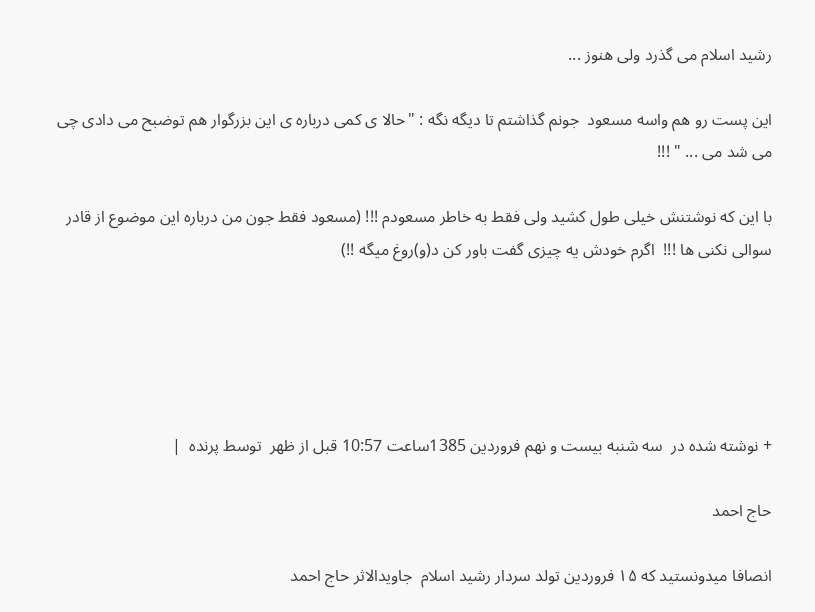رشید اسلام می گذرد ولی هنوز ...

این پست رو هم واسه مسعود  جونم گذاشتم تا دیگه نگه : "حالا ی کمی درباره ی این بزرگوار هم توضبح می دادی چی می شد می ... " !!!

با این که نوشتنش خیلی طول کشید ولی فقط به خاطر مسعودم !!! (مسعود فقط جون من درباره این موضوع از قادر سوالی نکنی ها !!!  اگرم خودش یه چیزی گفت باور کن د(و)روغ میگه !!)





+ نوشته شده در  سه شنبه بیست و نهم فروردین 1385ساعت 10:57 قبل از ظهر  توسط پرنده  |

حاج احمد

انصافا میدونستید که ۱۵ فروردین تولد سردار رشید اسلام  جاویدالاثر حاج احمد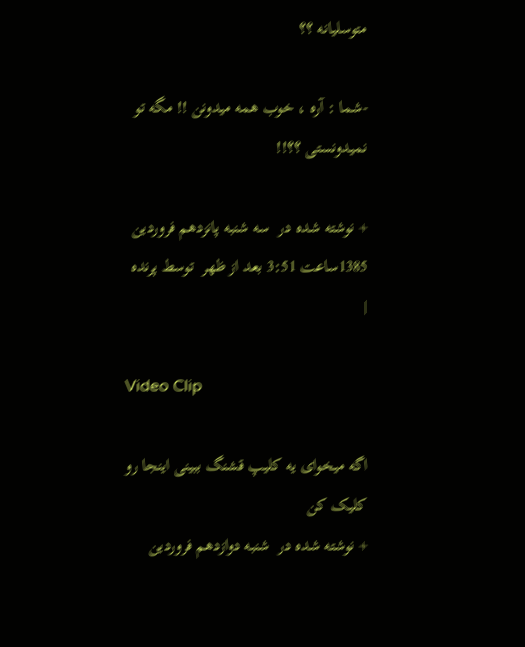متوسلیانه ؟؟

-شما : آره ، خوب همه میدونن !! مگه تو نمیدونستی ؟؟!!

+ نوشته شده در  سه شنبه پانزدهم فروردین 1385ساعت 3:51 بعد از ظهر  توسط پرنده  |

Video Clip

اگه میخوای یه کلیپ قشنگ ببینی اینجا رو کلیک کن
+ نوشته شده در  شنبه دوازدهم فروردین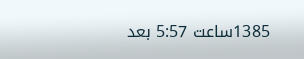1385ساعت 5:57 بعد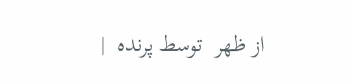از ظهر  توسط پرنده  |